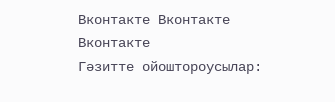Вконтакте Вконтакте Вконтакте
Гәзитте ойоштороусылар: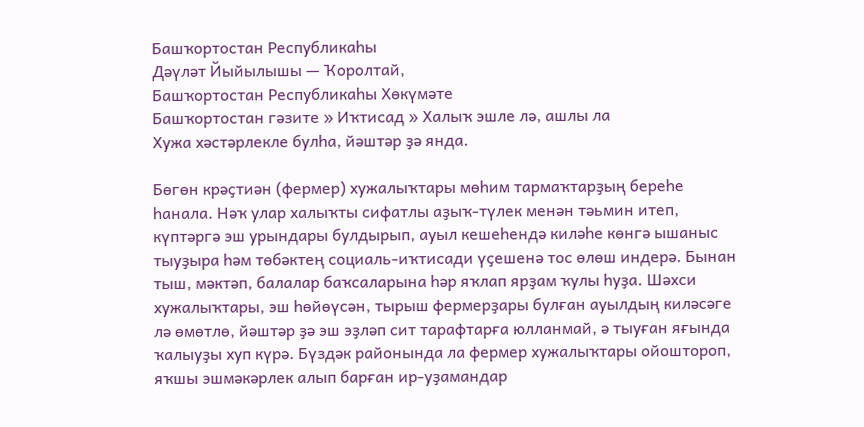Башҡортостан Республикаһы
Дәүләт Йыйылышы — Ҡоролтай,
Башҡортостан Республикаһы Хөкүмәте
Башҡортостан гәзите » Иҡтисад » Халыҡ эшле лә, ашлы ла
Хужа хәстәрлекле булһа, йәштәр ҙә янда.

Бөгөн крәҫтиән (фермер) хужалыҡтары мөһим тармаҡтарҙың береһе һанала. Нәҡ улар халыҡты сифатлы аҙыҡ-түлек менән тәьмин итеп, күптәргә эш урындары булдырып, ауыл кешеһендә киләһе көнгә ышаныс тыуҙыра һәм төбәктең социаль-иҡтисади үҫешенә тос өлөш индерә. Бынан тыш, мәктәп, балалар баҡсаларына һәр яҡлап ярҙам ҡулы һуҙа. Шәхси хужалыҡтары, эш һөйөүсән, тырыш фермерҙары булған ауылдың киләсәге лә өмөтлө, йәштәр ҙә эш эҙләп сит тарафтарға юлланмай, ә тыуған яғында ҡалыуҙы хуп күрә. Бүздәк районында ла фермер хужалыҡтары ойоштороп, яҡшы эшмәкәрлек алып барған ир-уҙамандар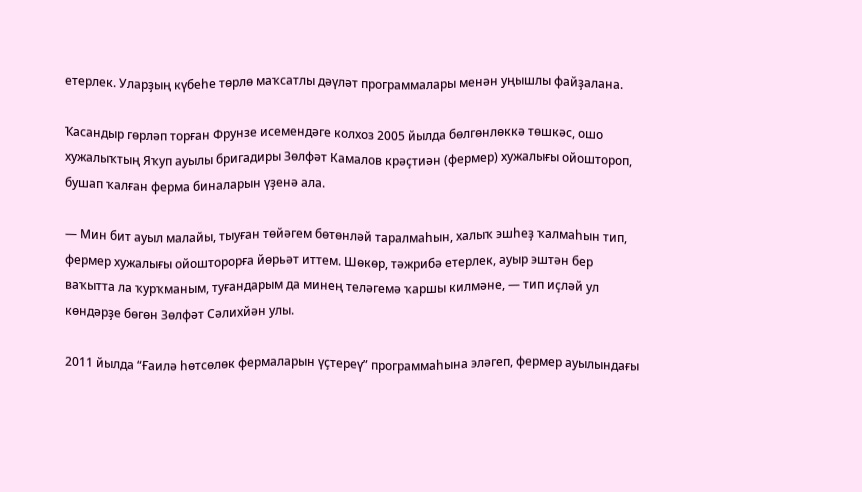етерлек. Уларҙың күбеһе төрлө маҡсатлы дәүләт программалары менән уңышлы файҙалана.

Ҡасандыр гөрләп торған Фрунзе исемендәге колхоз 2005 йылда бөлгөнлөккә төшкәс, ошо хужалыҡтың Яҡуп ауылы бригадиры Зөлфәт Камалов крәҫтиән (фермер) хужалығы ойоштороп, бушап ҡалған ферма биналарын үҙенә ала.

— Мин бит ауыл малайы, тыуған төйәгем бөтөнләй таралмаһын, халыҡ эшһеҙ ҡалмаһын тип, фермер хужалығы ойошторорға йөрьәт иттем. Шөкөр, тәжрибә етерлек, ауыр эштән бер ваҡытта ла ҡурҡманым, туғандарым да минең теләгемә ҡаршы килмәне, — тип иҫләй ул көндәрҙе бөгөн Зөлфәт Сәлихйән улы.

2011 йылда “Ғаилә һөтсөлөк фермаларын үҫтереү” программаһына эләгеп, фермер ауылындағы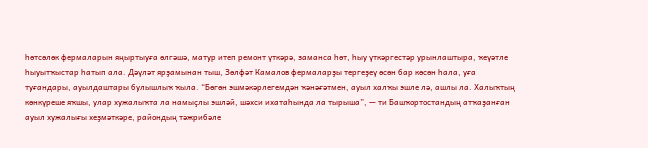һөтсөлөк фермаларын яңыртыуға өлгәшә, матур итеп ремонт үткәрә, заманса һөт, һыу үткәргестәр урынлаштыра, ҡеүәтле һыуытҡыстар һатып ала. Дәүләт ярҙамынан тыш, Зөлфәт Камалов фермаларҙы тергеҙеү өсөн бар көсөн һала, уға туғандары, ауылдаштары булышлыҡ ҡыла. “Бөгөн эшмәкәрлегемдән ҡәнәғәтмен, ауыл халҡы эшле лә, ашлы ла. Халыҡтың көнкүреше яҡшы, улар хужалыҡта ла намыҫлы эшләй, шәхси ихатаһында ла тырыша”, — ти Башҡортостандың атҡаҙанған ауыл хужалығы хеҙмәткәре, райондың тәжрибәле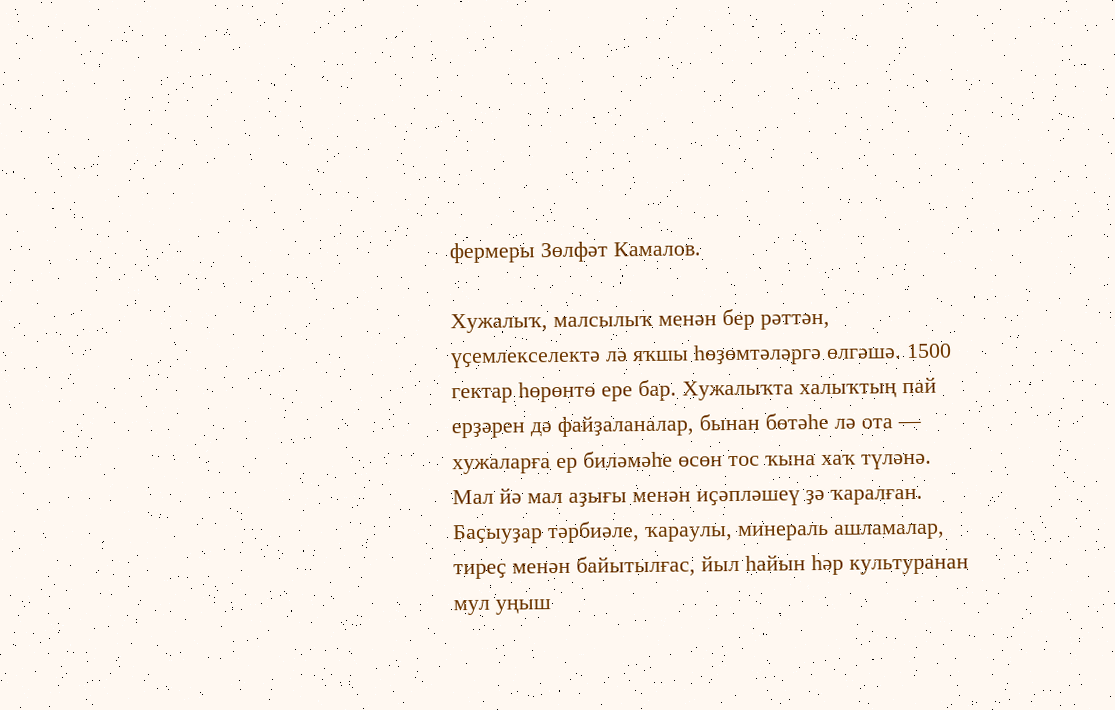фермеры Зөлфәт Камалов.

Хужалыҡ, малсылыҡ менән бер рәттән, үҫемлекселектә лә яҡшы һөҙөмтәләргә өлгәшә. 1500 гектар һөрөнтө ере бар. Хужалыҡта халыҡтың пай ерҙәрен дә файҙаланалар, бынан бөтәһе лә ота — хужаларға ер биләмәһе өсөн тос ҡына хаҡ түләнә. Мал йә мал аҙығы менән иҫәпләшеү ҙә ҡаралған. Баҫыуҙар тәрбиәле, ҡараулы, минераль ашламалар, тиреҫ менән байытылғас, йыл һайын һәр культуранан мул уңыш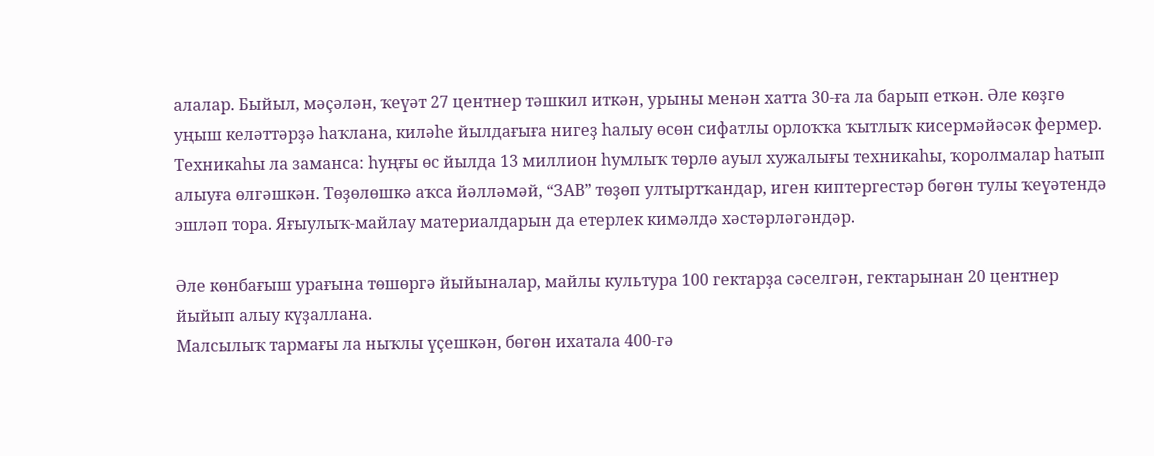алалар. Быйыл, мәҫәлән, ҡеүәт 27 центнер тәшкил иткән, урыны менән хатта 30-ға ла барып еткән. Әле көҙгө уңыш келәттәрҙә һаҡлана, киләһе йылдағыға нигеҙ һалыу өсөн сифатлы орлоҡҡа ҡытлыҡ кисермәйәсәк фермер. Техникаһы ла заманса: һуңғы өс йылда 13 миллион һумлыҡ төрлө ауыл хужалығы техникаһы, ҡоролмалар һатып алыуға өлгәшкән. Төҙөлөшкә аҡса йәлләмәй, “ЗАВ” төҙөп ултыртҡандар, иген киптергестәр бөгөн тулы ҡеүәтендә эшләп тора. Яғыулыҡ-майлау материалдарын да етерлек кимәлдә хәстәрләгәндәр.

Әле көнбағыш урағына төшөргә йыйыналар, майлы культура 100 гектарҙа сәселгән, гектарынан 20 центнер йыйып алыу күҙаллана.
Малсылыҡ тармағы ла ныҡлы үҫешкән, бөгөн ихатала 400-гә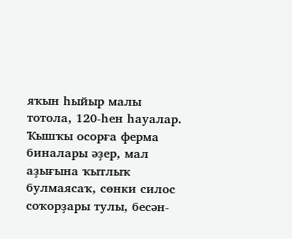яҡын һыйыр малы тотола, 120-һен һауалар. Ҡышҡы осорға ферма биналары әҙер, мал аҙығына ҡытлыҡ булмаясаҡ, сөнки силос соҡорҙары тулы, бесән-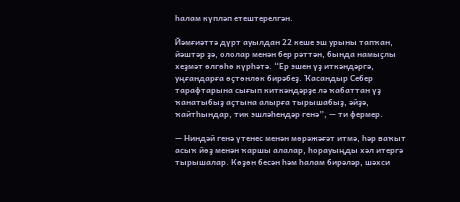һалам күпләп етештерелгән.

Йәмғиәттә дүрт ауылдан 22 кеше эш урыны тапҡан, йәштәр ҙә, ололар менән бер рәттән, бында намыҫлы хеҙмәт өлгөһө күрһәтә. “Ер эшен үҙ иткәндәргә, уңғандарға өҫтөнлөк бирәбеҙ. Ҡасандыр Себер тарафтарына сығып киткәндәрҙе лә ҡабаттан үҙ ҡанатыбыҙ аҫтына алырға тырышабыҙ, әйҙә, ҡайтһындар, тик эшләһендәр генә”, — ти фермер.

— Ниндәй генә үтенес менән мөрәжәғәт итмә, һәр ваҡыт асыҡ йөҙ менән ҡаршы алалар, һорауыңды хәл итергә тырышалар. Көҙөн бесән һәм һалам бирәләр, шәхси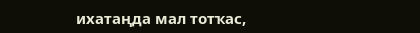ихатаңда мал тотҡас,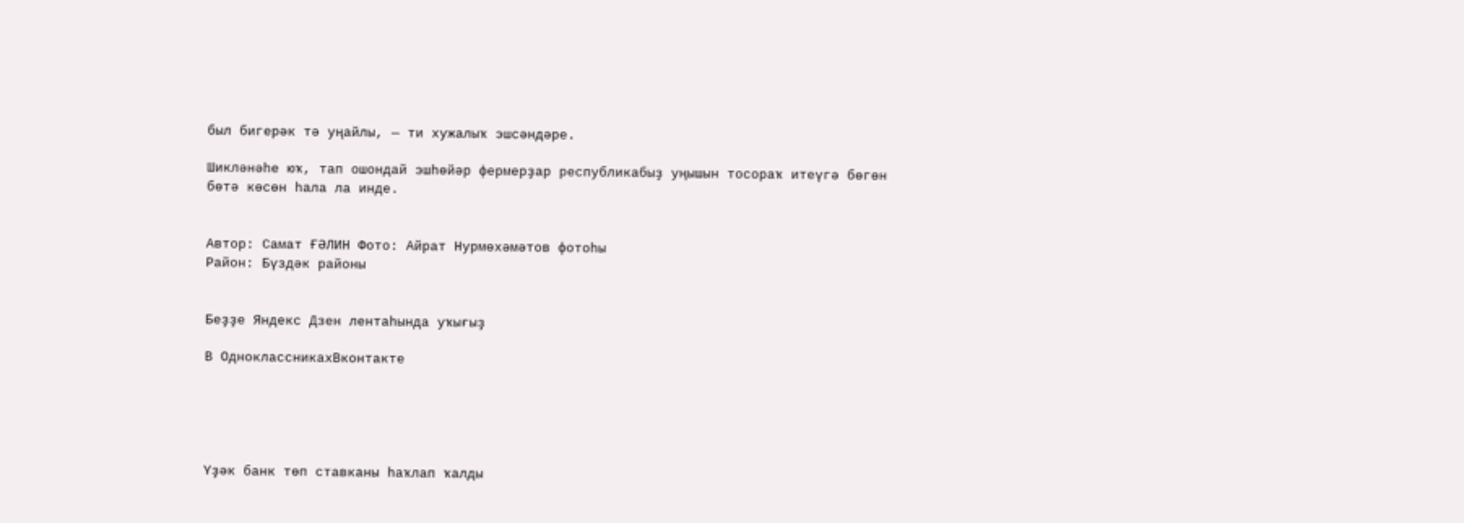был бигерәк тә уңайлы, — ти хужалыҡ эшсәндәре.

Шикләнәһе юҡ, тап ошондай эшһөйәр фермерҙар республикабыҙ уңышын тосораҡ итеүгә бөгөн бөтә көсөн һала ла инде.


Автор: Самат ҒӘЛИН Фото: Айрат Нурмөхәмәтов фотоһы
Район: Бүздәк районы


Беҙҙе Яндекс Дзен лентаһында уҡығыҙ

В ОдноклассникахВконтакте





Үҙәк банк төп ставканы һаҡлап ҡалды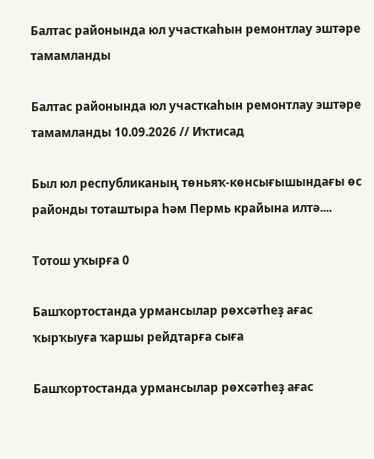Балтас районында юл участкаһын ремонтлау эштәре тамамланды

Балтас районында юл участкаһын ремонтлау эштәре тамамланды 10.09.2026 // Иҡтисад

Был юл республиканың төньяҡ-көнсығышындағы өс районды тоташтыра һәм Пермь крайына илтә....

Тотош уҡырға 0

Башҡортостанда урмансылар рөхсәтһеҙ ағас ҡырҡыуға ҡаршы рейдтарға сыға

Башҡортостанда урмансылар рөхсәтһеҙ ағас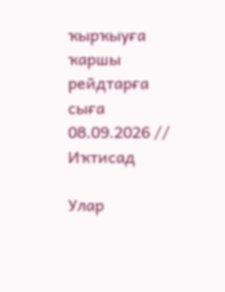ҡырҡыуға ҡаршы рейдтарға сыға 08.09.2026 // Иҡтисад

Улар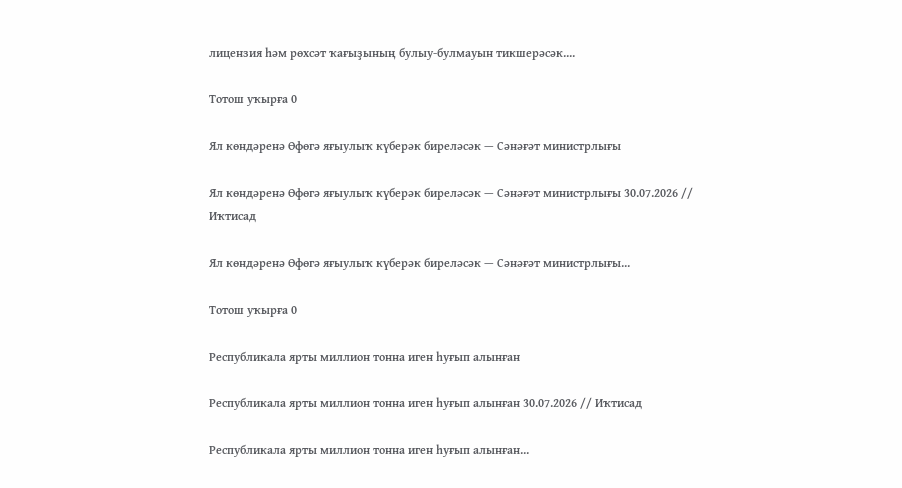лицензия һәм рөхсәт ҡағыҙының булыу-булмауын тикшерәсәк....

Тотош уҡырға 0

Ял көндәренә Өфөгә яғыулыҡ күберәк биреләсәк — Сәнәғәт министрлығы

Ял көндәренә Өфөгә яғыулыҡ күберәк биреләсәк — Сәнәғәт министрлығы 30.07.2026 // Иҡтисад

Ял көндәренә Өфөгә яғыулыҡ күберәк биреләсәк — Сәнәғәт министрлығы...

Тотош уҡырға 0

Республикала ярты миллион тонна иген һуғып алынған

Республикала ярты миллион тонна иген һуғып алынған 30.07.2026 // Иҡтисад

Республикала ярты миллион тонна иген һуғып алынған...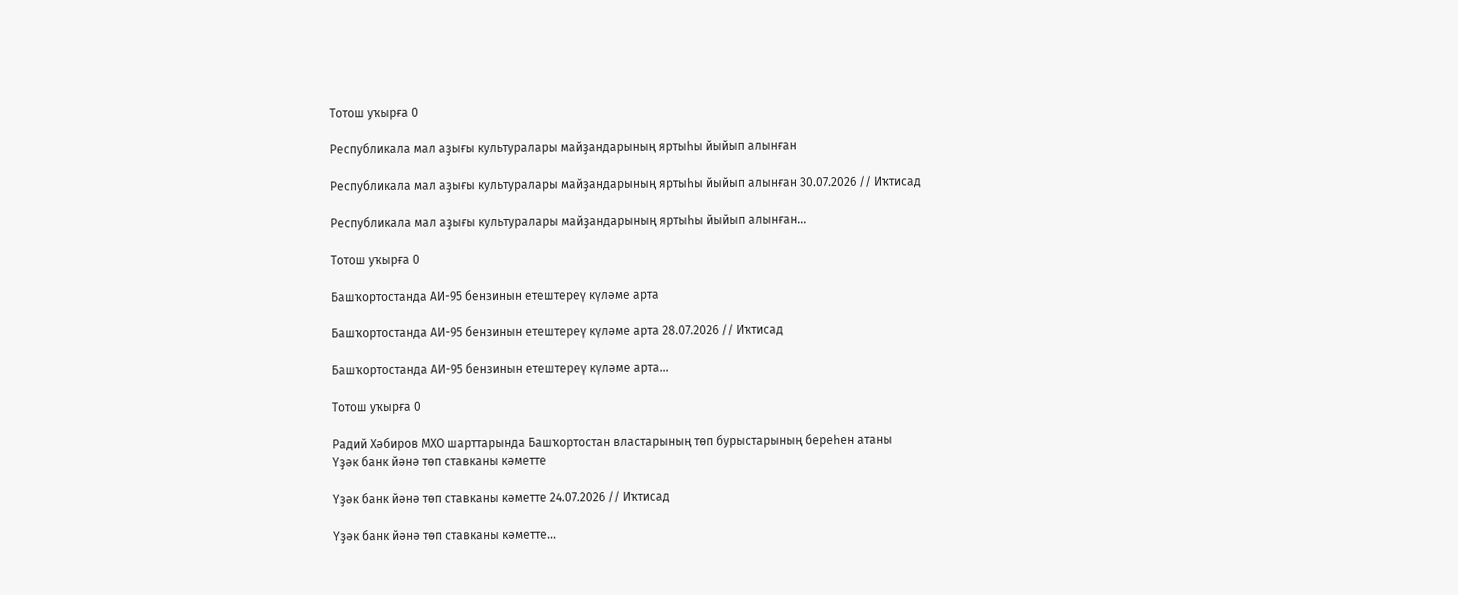Тотош уҡырға 0

Республикала мал аҙығы культуралары майҙандарының яртыһы йыйып алынған

Республикала мал аҙығы культуралары майҙандарының яртыһы йыйып алынған 30.07.2026 // Иҡтисад

Республикала мал аҙығы культуралары майҙандарының яртыһы йыйып алынған...

Тотош уҡырға 0

Башҡортостанда АИ-95 бензинын етештереү күләме арта

Башҡортостанда АИ-95 бензинын етештереү күләме арта 28.07.2026 // Иҡтисад

Башҡортостанда АИ-95 бензинын етештереү күләме арта...

Тотош уҡырға 0

Радий Хәбиров МХО шарттарында Башҡортостан властарының төп бурыстарының береһен атаны
Үҙәк банк йәнә төп ставканы кәметте

Үҙәк банк йәнә төп ставканы кәметте 24.07.2026 // Иҡтисад

Үҙәк банк йәнә төп ставканы кәметте...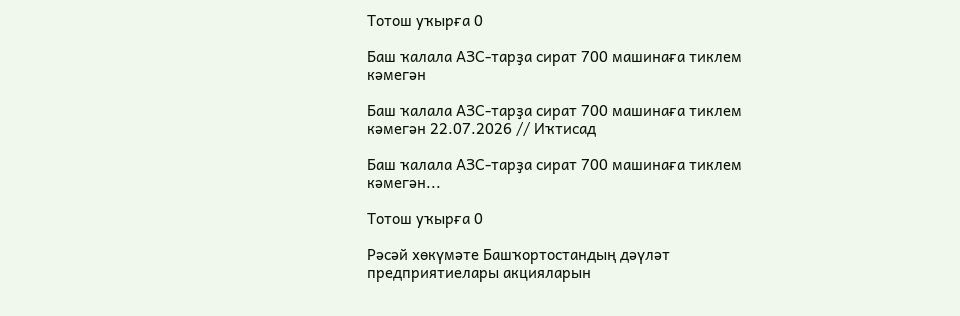Тотош уҡырға 0

Баш ҡалала АЗС-тарҙа сират 700 машинаға тиклем кәмегән

Баш ҡалала АЗС-тарҙа сират 700 машинаға тиклем кәмегән 22.07.2026 // Иҡтисад

Баш ҡалала АЗС-тарҙа сират 700 машинаға тиклем кәмегән...

Тотош уҡырға 0

Рәсәй хөкүмәте Башҡортостандың дәүләт предприятиелары акцияларын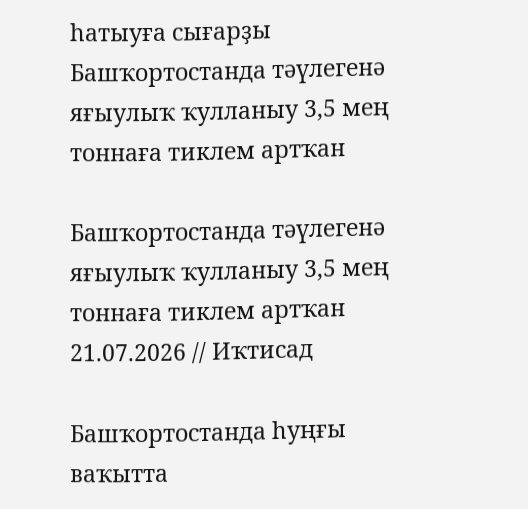һатыуға сығарҙы
Башҡортостанда тәүлегенә яғыулыҡ ҡулланыу 3,5 мең тоннаға тиклем артҡан

Башҡортостанда тәүлегенә яғыулыҡ ҡулланыу 3,5 мең тоннаға тиклем артҡан 21.07.2026 // Иҡтисад

Башҡортостанда һуңғы ваҡытта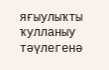яғыулыҡты ҡулланыу тәүлегенә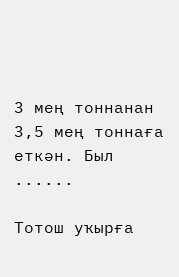3 мең тоннанан 3,5 мең тоннаға еткән. Был ......

Тотош уҡырға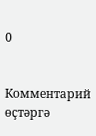0


Комментарий өҫтәргә